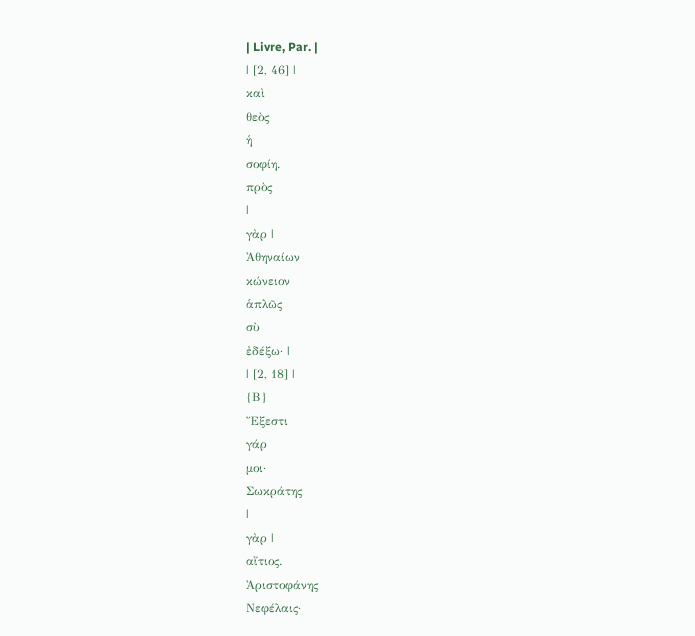| Livre, Par. |
| [2, 46] |
καὶ
θεὸς
ἡ
σοφίη.
πρὸς
|
γὰρ |
Ἀθηναίων
κώνειον
ἁπλῶς
σὺ
ἐδέξω· |
| [2, 18] |
{Β}
Ἔξεστι
γάρ
μοι·
Σωκράτης
|
γὰρ |
αἴτιος.
Ἀριστοφάνης
Νεφέλαις·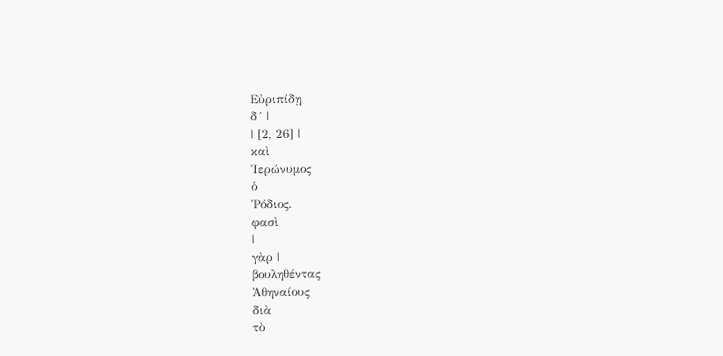Εὐριπίδῃ
δ´ |
| [2, 26] |
καὶ
Ἱερώνυμος
ὁ
Ῥόδιος.
φασὶ
|
γὰρ |
βουληθέντας
Ἀθηναίους
διὰ
τὸ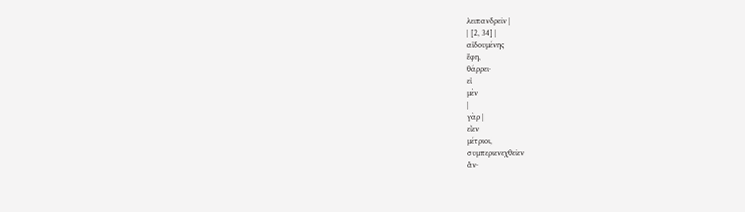λειπανδρεῖν |
| [2, 34] |
αἰδουμένης
ἔφη,
θάρρει·
εἰ
μὲν
|
γὰρ |
εἶεν
μέτριοι,
συμπεριενεχθεῖεν
ἄν·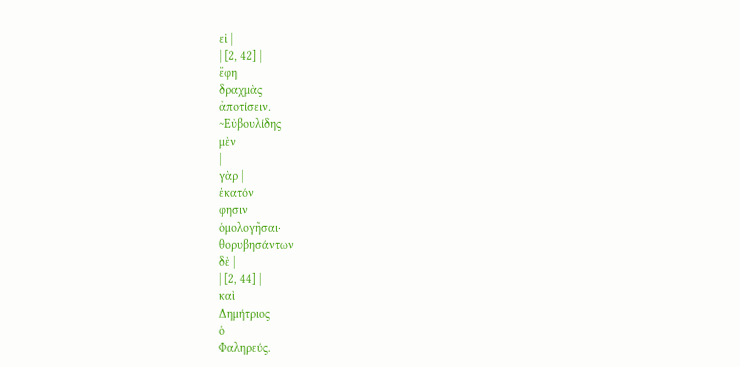εἰ |
| [2, 42] |
ἔφη
δραχμὰς
ἀποτίσειν.
~Εὐβουλίδης
μὲν
|
γὰρ |
ἑκατόν
φησιν
ὁμολογῆσαι·
θορυβησάντων
δὲ |
| [2, 44] |
καὶ
Δημήτριος
ὁ
Φαληρεύς.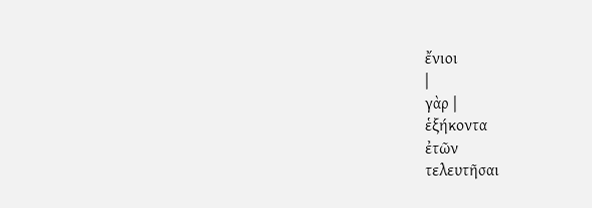ἔνιοι
|
γὰρ |
ἑξήκοντα
ἐτῶν
τελευτῆσαι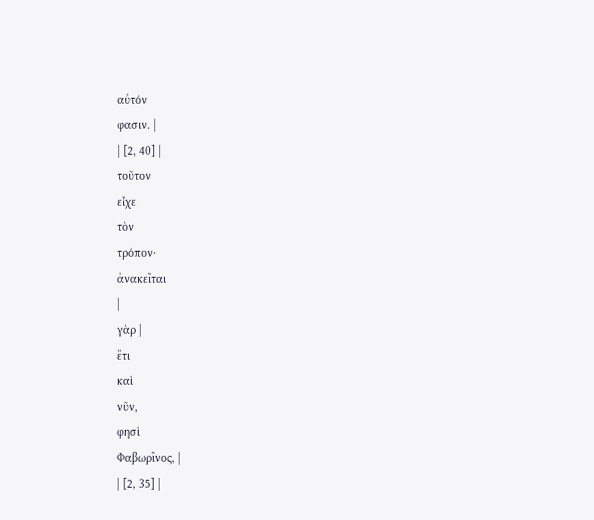αὐτόν
φασιν. |
| [2, 40] |
τοῦτον
εἶχε
τὸν
τρόπον·
ἀνακεῖται
|
γὰρ |
ἔτι
καὶ
νῦν,
φησὶ
Φαβωρῖνος, |
| [2, 35] |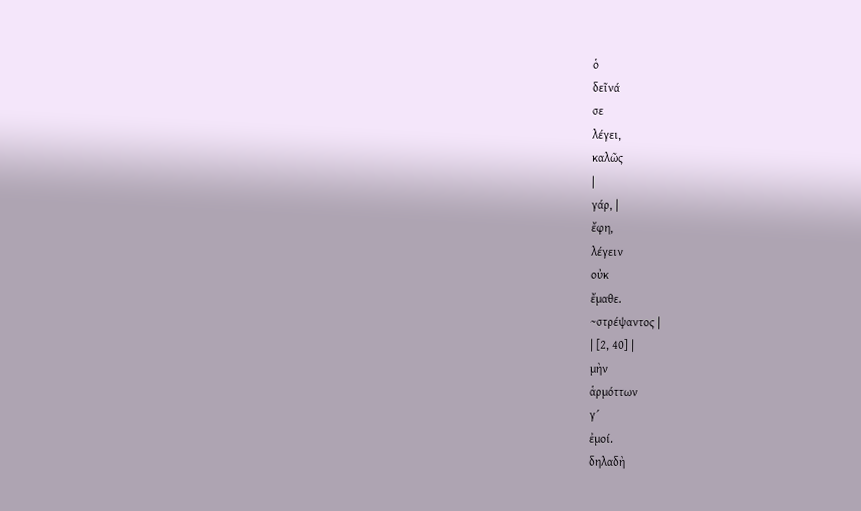ὁ
δεῖνά
σε
λέγει,
καλῶς
|
γάρ, |
ἔφη,
λέγειν
οὐκ
ἔμαθε.
~στρέψαντος |
| [2, 40] |
μὴν
ἁρμόττων
γ´
ἐμοί.
δηλαδὴ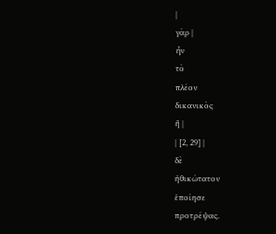|
γὰρ |
ἦν
τὸ
πλέον
δικανικὸς
ἢ |
| [2, 29] |
δὲ
ἠθικώτατον
ἐποίησε
προτρέψας.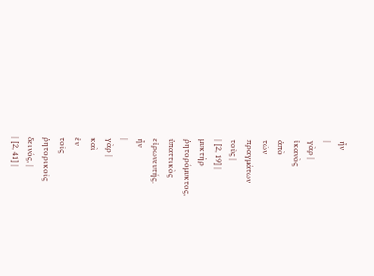ἦν
|
γὰρ |
ἱκανὸς
ἀπὸ
τῶν
πραγμάτων
τοὺς |
| [2, 19] |
μυκτὴρ
ῥητορόμυκτος,
ὑπαττικὸς
εἰρωνευτής.
ἦν
|
γὰρ |
καὶ
ἐν
τοῖς
ῥητορικοῖς
δεινός, |
| [2, 41] |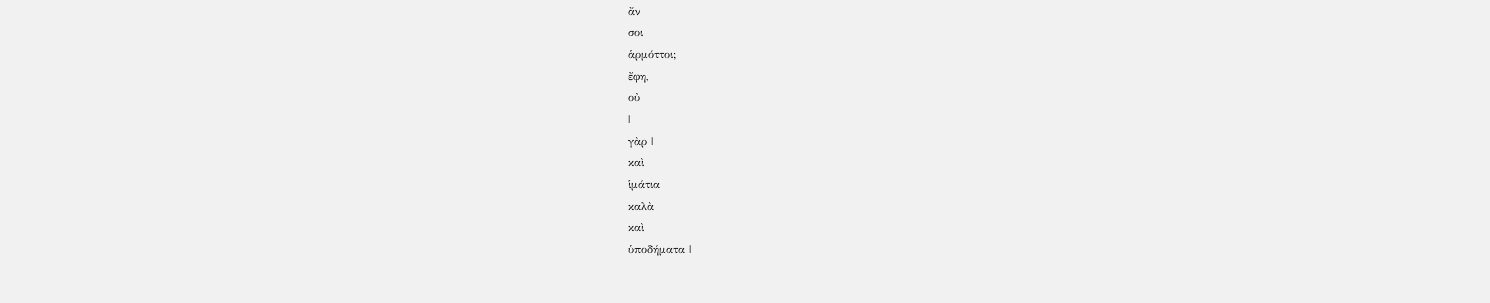ἄν
σοι
ἁρμόττοι;
ἔφη,
οὐ
|
γὰρ |
καὶ
ἱμάτια
καλὰ
καὶ
ὑποδήματα |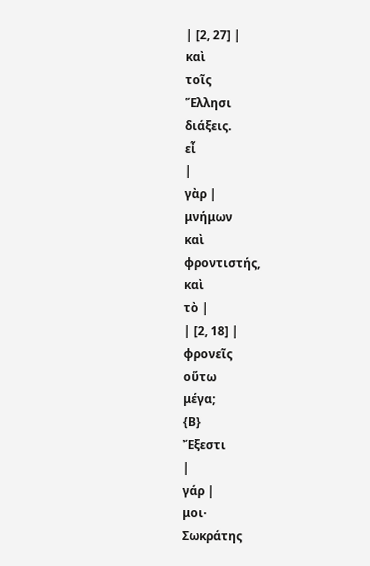| [2, 27] |
καὶ
τοῖς
Ἕλλησι
διάξεις.
εἶ
|
γὰρ |
μνήμων
καὶ
φροντιστής,
καὶ
τὸ |
| [2, 18] |
φρονεῖς
οὕτω
μέγα;
{Β}
Ἔξεστι
|
γάρ |
μοι·
Σωκράτης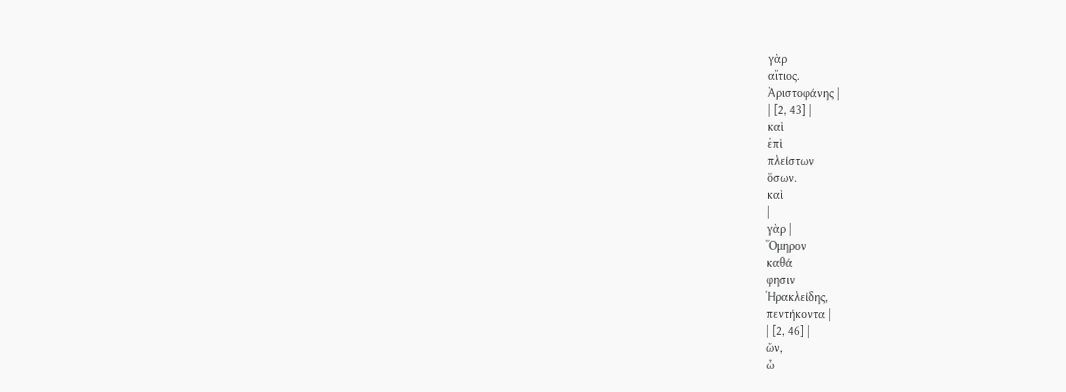γὰρ
αἴτιος.
Ἀριστοφάνης |
| [2, 43] |
καὶ
ἐπὶ
πλείστων
ὅσων.
καὶ
|
γὰρ |
Ὅμηρον
καθά
φησιν
Ἡρακλείδης,
πεντήκοντα |
| [2, 46] |
ὤν,
ὦ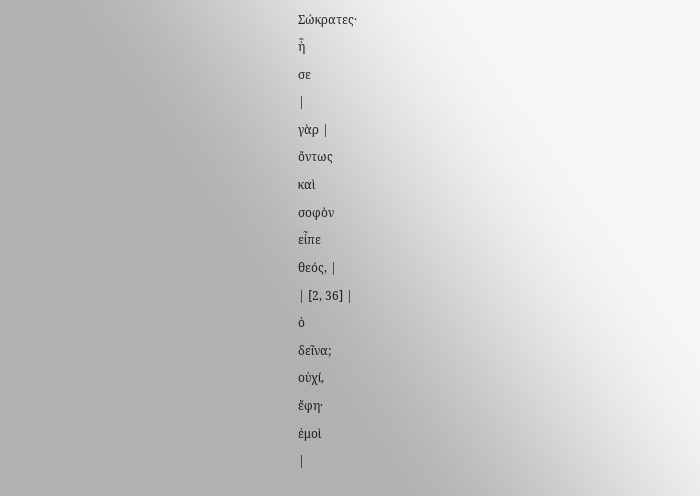Σώκρατες·
ἦ
σε
|
γὰρ |
ὄντως
καὶ
σοφὸν
εἶπε
θεός, |
| [2, 36] |
ὁ
δεῖνα;
οὐχί,
ἔφη·
ἐμοὶ
|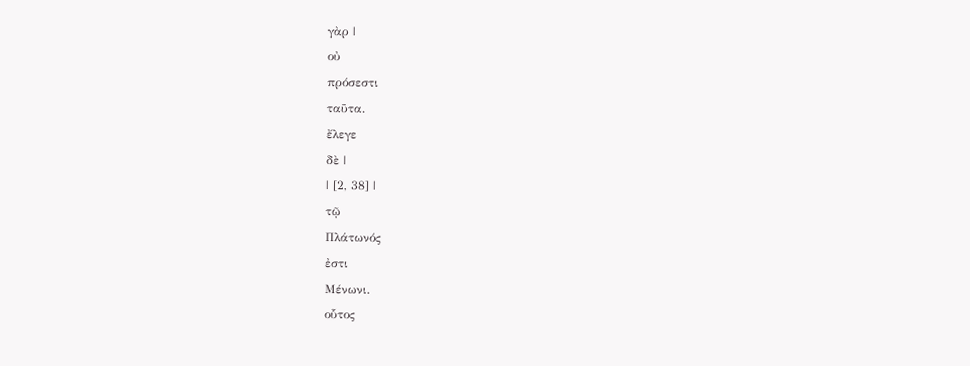γὰρ |
οὐ
πρόσεστι
ταῦτα.
ἔλεγε
δὲ |
| [2, 38] |
τῷ
Πλάτωνός
ἐστι
Μένωνι.
οὗτος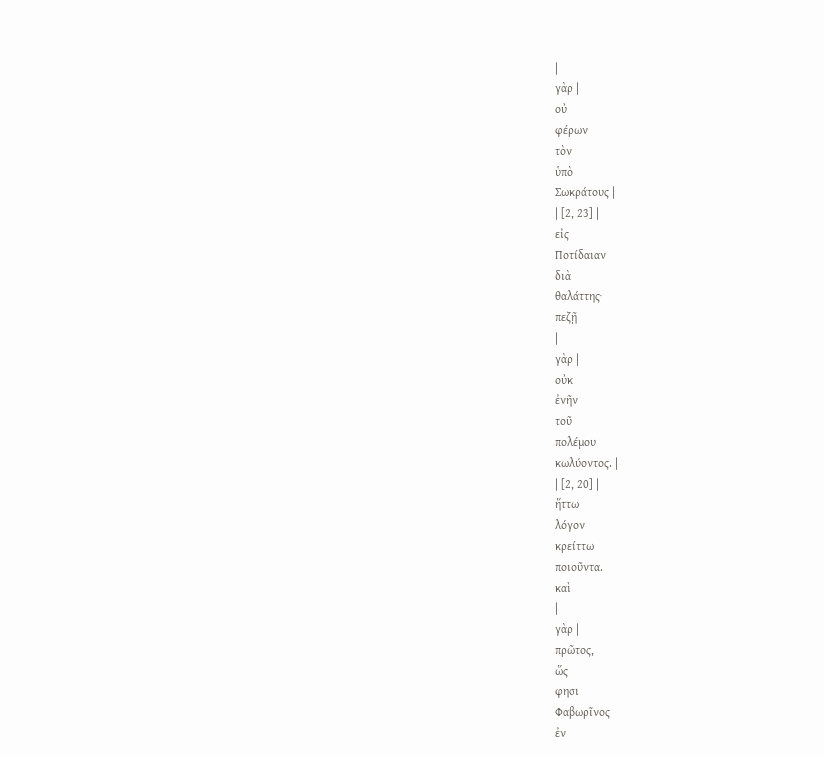|
γὰρ |
οὐ
φέρων
τὸν
ὑπὸ
Σωκράτους |
| [2, 23] |
εἰς
Ποτίδαιαν
διὰ
θαλάττης·
πεζῇ
|
γὰρ |
οὐκ
ἐνῆν
τοῦ
πολέμου
κωλύοντος. |
| [2, 20] |
ἥττω
λόγον
κρείττω
ποιοῦντα.
καὶ
|
γὰρ |
πρῶτος,
ὥς
φησι
Φαβωρῖνος
ἐν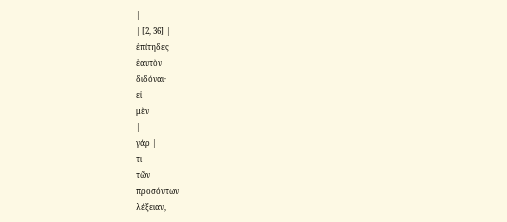|
| [2, 36] |
ἐπίτηδες
ἑαυτὸν
διδόναι·
εἰ
μὲν
|
γάρ |
τι
τῶν
προσόντων
λέξειαν,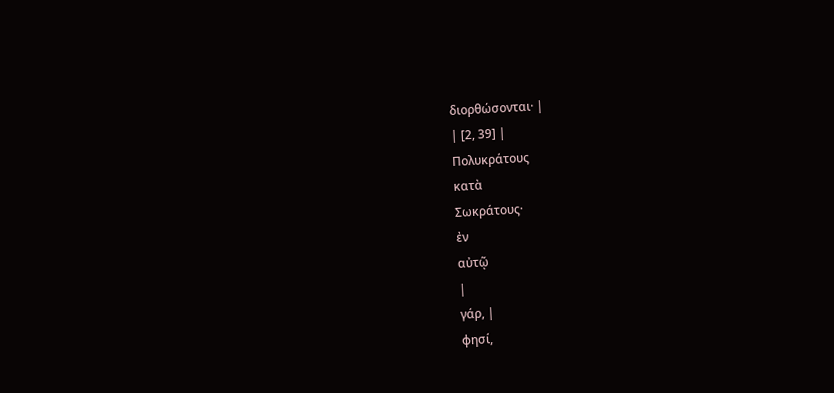διορθώσονται· |
| [2, 39] |
Πολυκράτους
κατὰ
Σωκράτους·
ἐν
αὐτῷ
|
γάρ, |
φησί,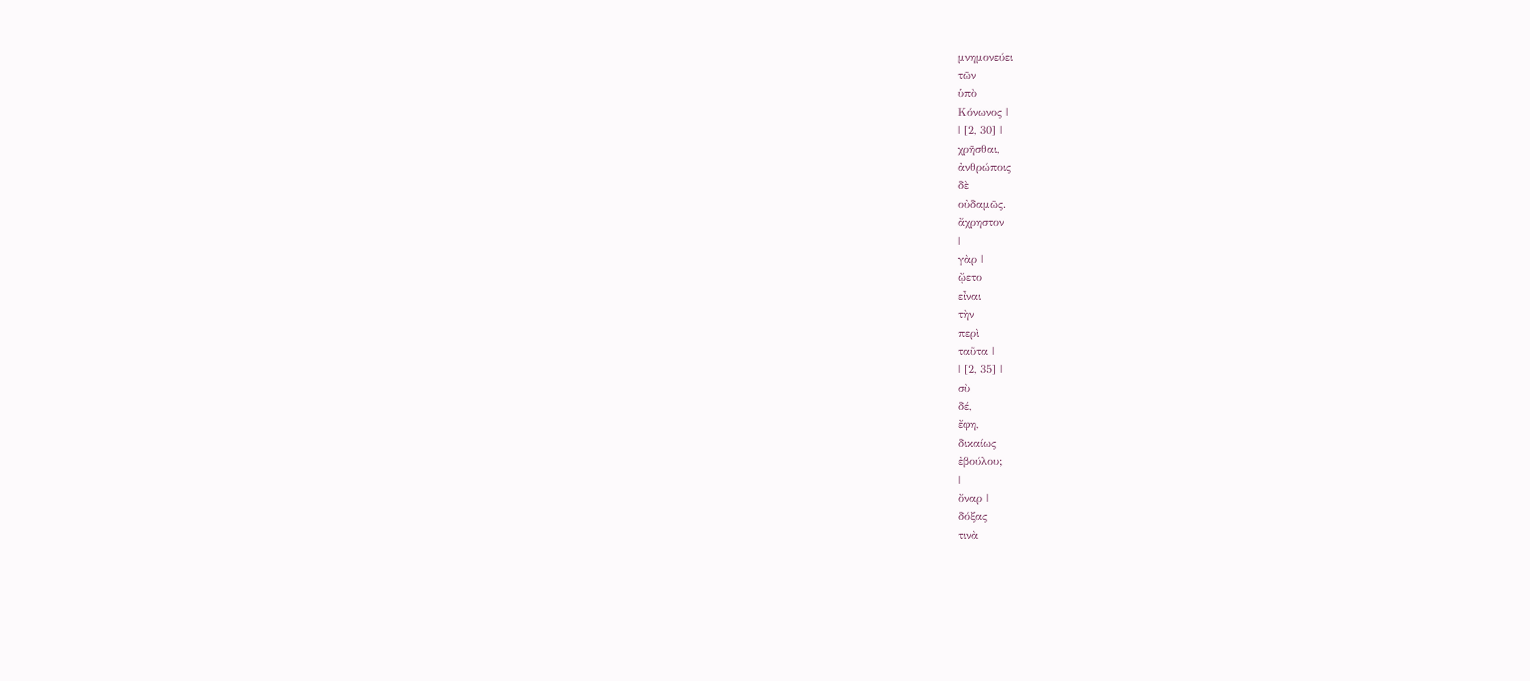μνημονεύει
τῶν
ὑπὸ
Κόνωνος |
| [2, 30] |
χρῆσθαι,
ἀνθρώποις
δὲ
οὐδαμῶς.
ἄχρηστον
|
γὰρ |
ᾤετο
εἶναι
τὴν
περὶ
ταῦτα |
| [2, 35] |
σὺ
δέ,
ἔφη,
δικαίως
ἐβούλου;
|
ὄναρ |
δόξας
τινὰ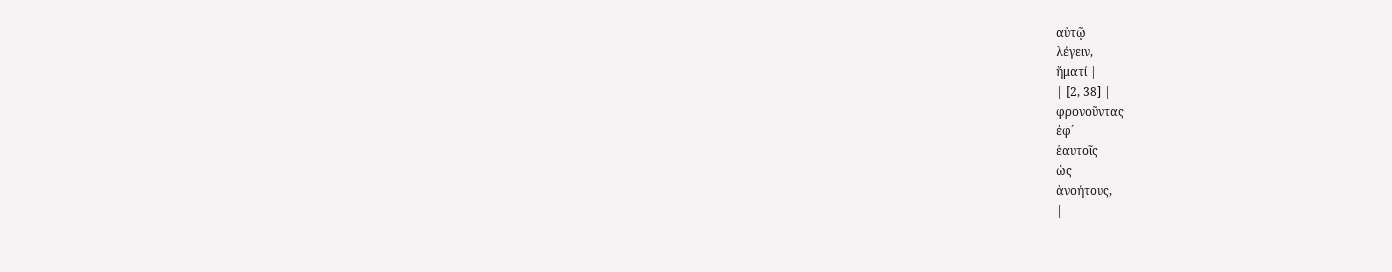αὐτῷ
λέγειν,
ἤματί |
| [2, 38] |
φρονοῦντας
ἐφ´
ἑαυτοῖς
ὡς
ἀνοήτους,
|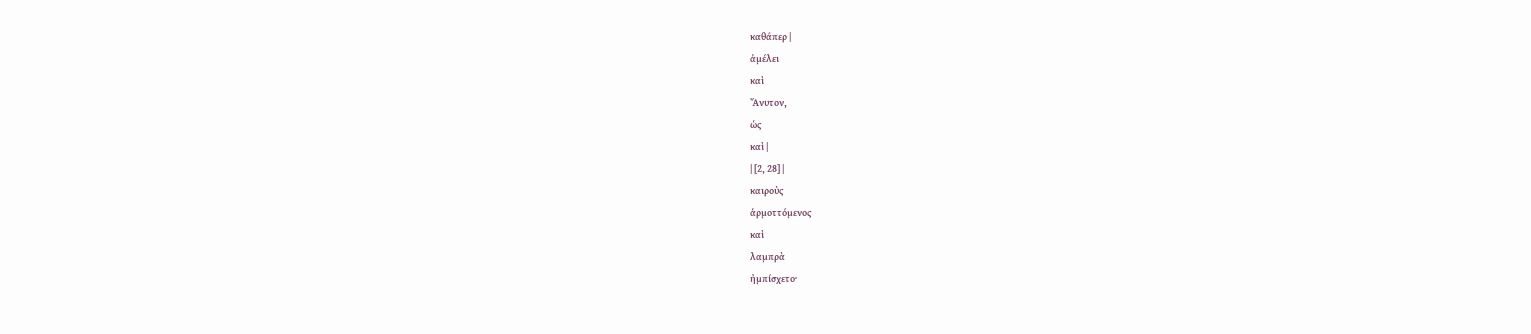καθάπερ |
ἀμέλει
καὶ
Ἄνυτον,
ὡς
καὶ |
| [2, 28] |
καιροὺς
ἁρμοττόμενος
καὶ
λαμπρὰ
ἠμπίσχετο·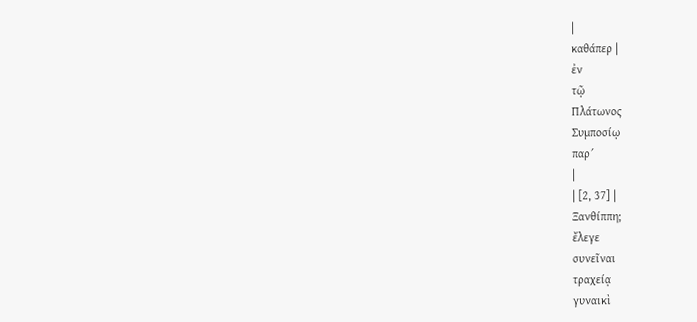|
καθάπερ |
ἐν
τῷ
Πλάτωνος
Συμποσίῳ
παρ´
|
| [2, 37] |
Ξανθίππη;
ἔλεγε
συνεῖναι
τραχείᾳ
γυναικὶ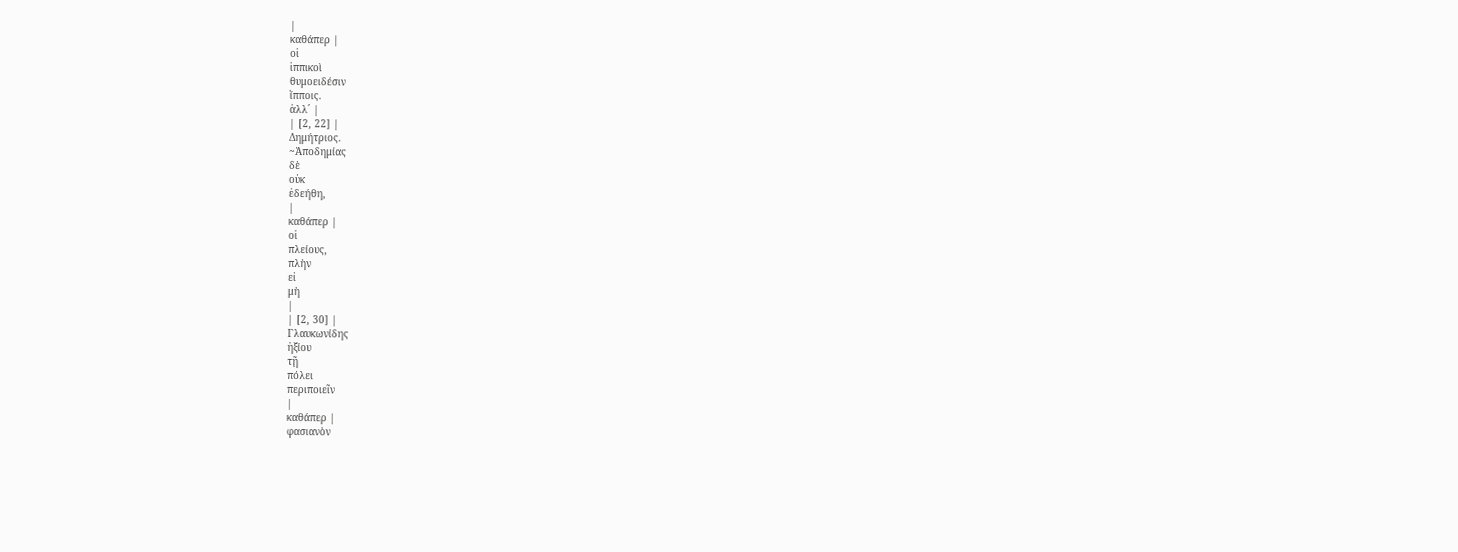|
καθάπερ |
οἱ
ἱππικοὶ
θυμοειδέσιν
ἵπποις.
ἀλλ´ |
| [2, 22] |
Δημήτριος.
~Ἀποδημίας
δὲ
οὐκ
ἐδεήθη,
|
καθάπερ |
οἱ
πλείους,
πλὴν
εἰ
μὴ
|
| [2, 30] |
Γλαυκωνίδης
ἠξίου
τῇ
πόλει
περιποιεῖν
|
καθάπερ |
φασιανὸν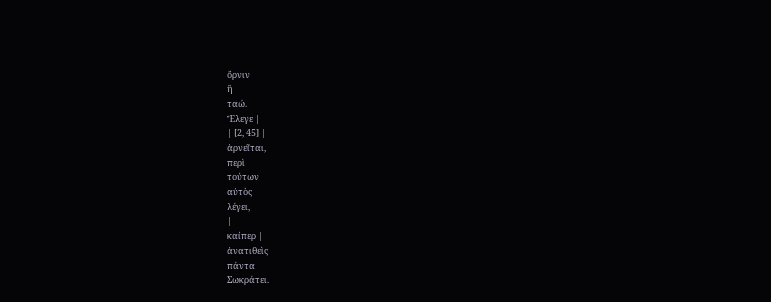ὄρνιν
ἢ
ταώ.
Ἔλεγε |
| [2, 45] |
ἀρνεῖται,
περὶ
τούτων
αὐτὸς
λέγει,
|
καίπερ |
ἀνατιθεὶς
πάντα
Σωκράτει.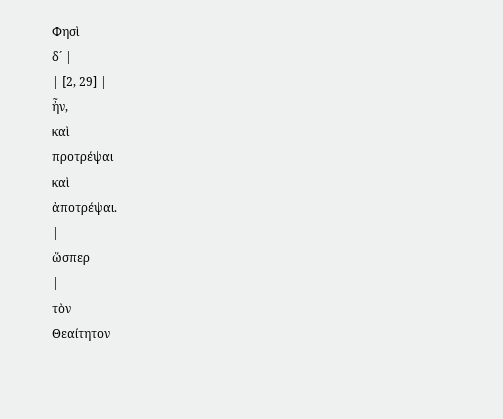Φησὶ
δ´ |
| [2, 29] |
ἦν,
καὶ
προτρέψαι
καὶ
ἀποτρέψαι.
|
ὥσπερ
|
τὸν
Θεαίτητον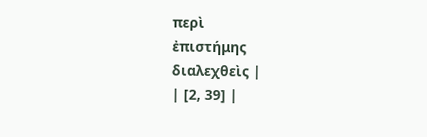περὶ
ἐπιστήμης
διαλεχθεὶς |
| [2, 39] |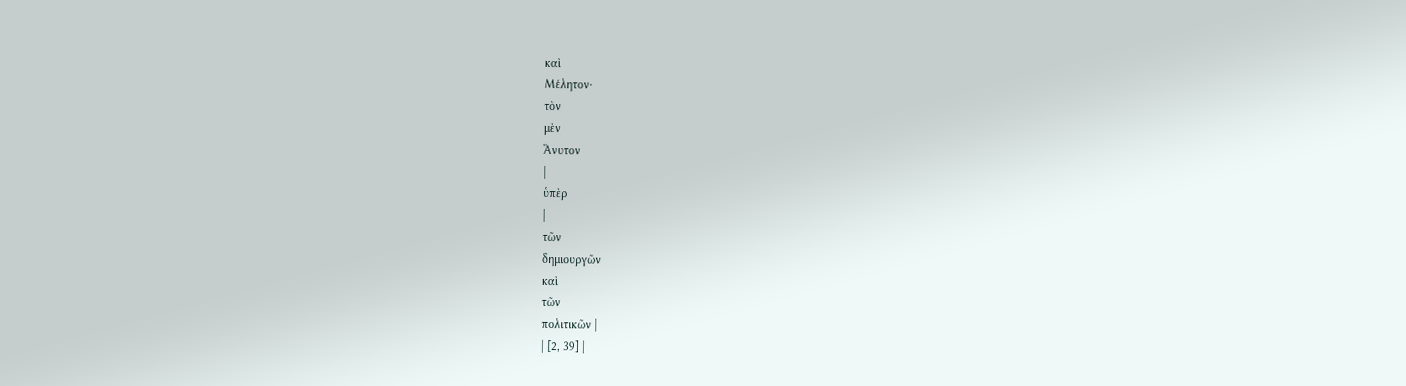καὶ
Μέλητον·
τὸν
μὲν
Ἄνυτον
|
ὑπὲρ
|
τῶν
δημιουργῶν
καὶ
τῶν
πολιτικῶν |
| [2, 39] |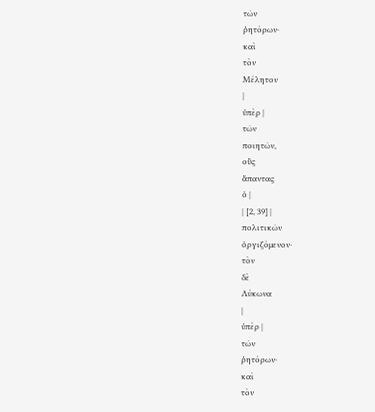τῶν
ῥητόρων·
καὶ
τὸν
Μέλητον
|
ὑπὲρ |
τῶν
ποιητῶν,
οὓς
ἅπαντας
ὁ |
| [2, 39] |
πολιτικῶν
ὀργιζόμενον·
τὸν
δὲ
Λύκωνα
|
ὑπὲρ |
τῶν
ῥητόρων·
καὶ
τὸν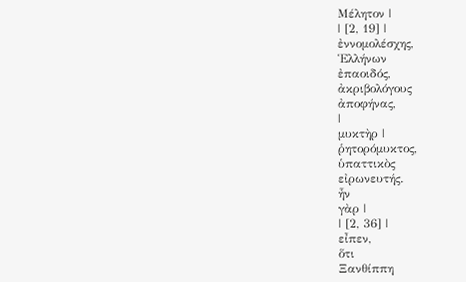Μέλητον |
| [2, 19] |
ἐννομολέσχης,
Ἑλλήνων
ἐπαοιδός,
ἀκριβολόγους
ἀποφήνας,
|
μυκτὴρ |
ῥητορόμυκτος,
ὑπαττικὸς
εἰρωνευτής.
ἦν
γὰρ |
| [2, 36] |
εἶπεν,
ὅτι
Ξανθίππη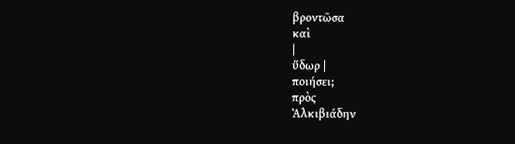βροντῶσα
καὶ
|
ὕδωρ |
ποιήσει;
πρὸς
Ἀλκιβιάδην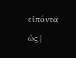εἰπόντα
ὡς |